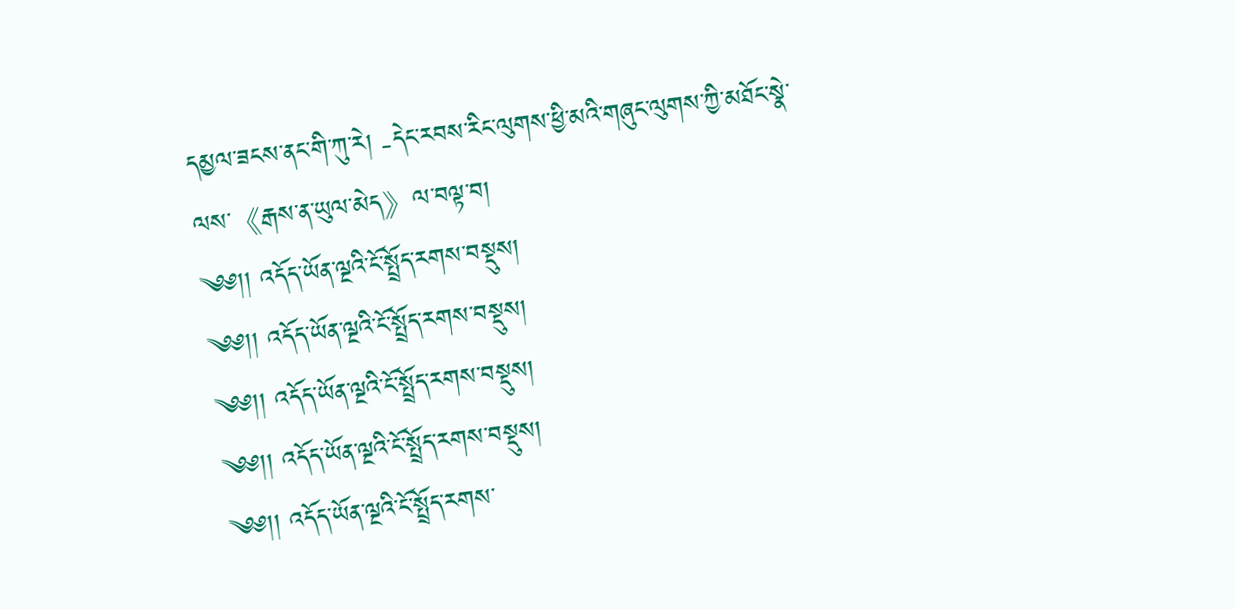དམྱལ་ཟངས་ནང་གི་ཀུ་རེ། -དེང་རབས་རིང་ལུགས་ཕྱི་མའི་གཞུང་ལུགས་ཀྱི་མཐོང་སྣེ་ལས་《རྒས་ན་ཡུལ་མེད》ལ་བལྟ་བ།
༄༅།། འདོད་ཡོན་ལྔའི་ངོ་སྤྲོད་རགས་བསྡུས།
༄༅།། འདོད་ཡོན་ལྔའི་ངོ་སྤྲོད་རགས་བསྡུས།
༄༅།། འདོད་ཡོན་ལྔའི་ངོ་སྤྲོད་རགས་བསྡུས།
༄༅།། འདོད་ཡོན་ལྔའི་ངོ་སྤྲོད་རགས་བསྡུས།
༄༅།། འདོད་ཡོན་ལྔའི་ངོ་སྤྲོད་རགས་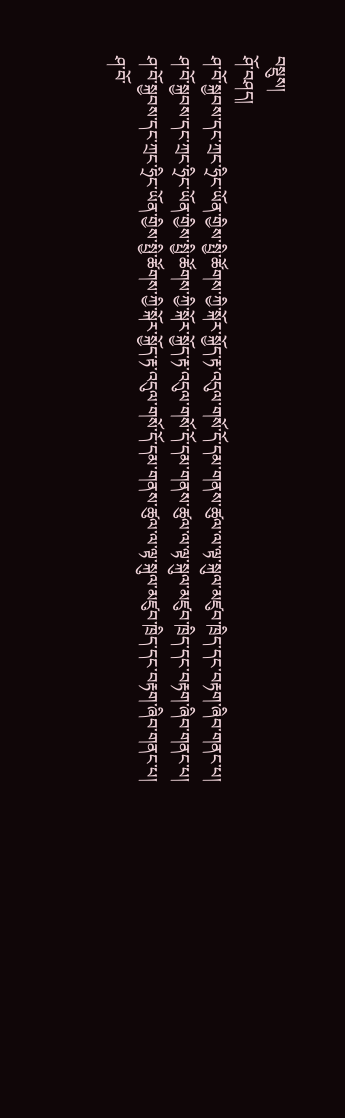བསྡུས།
ཤོ་བཤད།
ཤ་བོ་སྐྱབས་དང་ཀྲང་ཧྲིང་ཡོན་གྱིས་སྤྱི་ཚོགས་ཀྱི་སྐོར་སྐྱོད་རྟ་འདུལ་གསོ་དོ་དམ་གནས་ཚུལ་ལ་ལྟ་སྐུལ་མཛུབ་ཁྲིད་དང་བརྟག་ཞིབ་གནང་པ།
ཤ་བོ་སྐྱབས་དང་ཀྲང་ཧྲིང་ཡོན་གྱིས་སྤྱི་ཚོགས་ཀྱི་སྐོར་སྐྱོད་རྟ་འདུལ་གསོ་དོ་དམ་གནས་ཚུལ་ལ་ལྟ་སྐུལ་མཛུབ་ཁྲིད་དང་བརྟག་ཞིབ་གནང་པ།
ཤ་བོ་སྐྱབས་དང་ཀྲང་ཧྲིང་ཡོན་གྱིས་སྤྱི་ཚོགས་ཀྱི་སྐོར་སྐྱོད་རྟ་འདུལ་གསོ་དོ་དམ་གནས་ཚུལ་ལ་ལྟ་སྐུལ་མཛུབ་ཁྲིད་དང་བརྟག་ཞིབ་གནང་པ།
ཤ་བོ་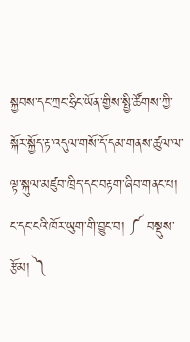སྐྱབས་དང་ཀྲང་ཧྲིང་ཡོན་གྱིས་སྤྱི་ཚོགས་ཀྱི་སྐོར་སྐྱོད་རྟ་འདུལ་གསོ་དོ་དམ་གནས་ཚུལ་ལ་ལྟ་སྐུལ་མཛུབ་ཁྲིད་དང་བརྟག་ཞིབ་གནང་པ།
ང་དང་ངའི་ཁོར་ཡུག་གི་བྱུང་བ། ༼ བསྡུས་རྩོམ། ༽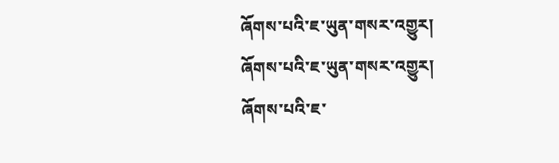ཞོགས་པའི་ཇ་ཡུན་གསར་འགྱུར།
ཞོགས་པའི་ཇ་ཡུན་གསར་འགྱུར།
ཞོགས་པའི་ཇ་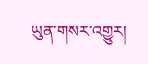ཡུན་གསར་འགྱུར།